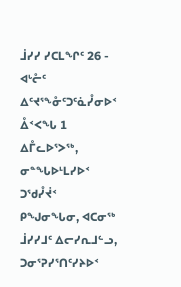ᒨᓯᓯ ᓯᑕᒪᖏᑦ 26 - ᐊᒡᓔᑦ ᐃᑦᔪᕐᖕᓁᑦᑐᑦᓈᓮᓂᐅᑉ ᐂᑉᐸᖓ 1 ᐃᒤᓚᐅᕐᐳᖅ, ᓂᓐᖓᐅᒻᒪᓯᐅᑉ ᑐᖁᓮᔫᑉ ᑭᖑᓂᖓᓂ, ᐊᑕᓂᖅ ᒨᓯᓯᒧᑦ ᐃᓕᓯᕆᒧᓪᓗ, ᑐᓂᕐᕈᓯᕐᑎᑦᓯᔨᐅᑉ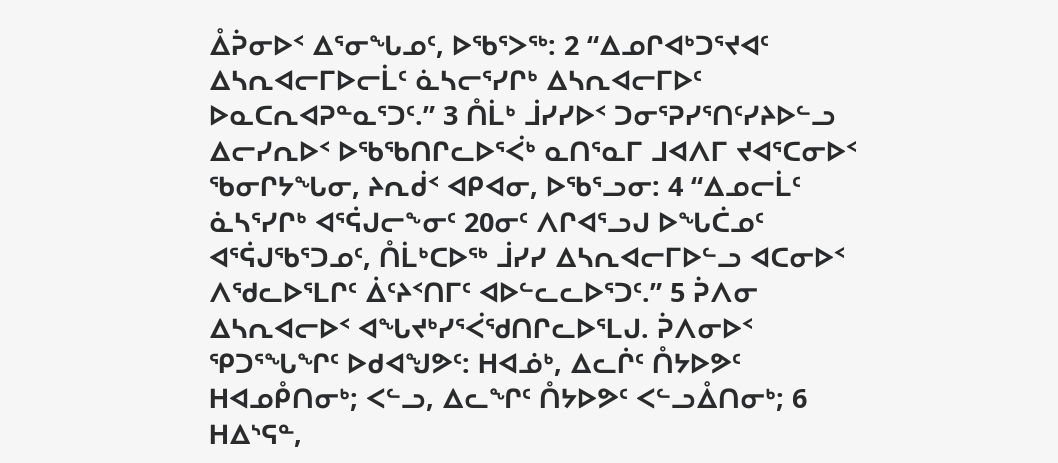ᐂᕉᓂᐅᑉ ᐃᕐᓂᖓᓄᑦ, ᐅᖃᕐᐳᖅ: 2 “ᐃᓄᒋᐊᒃᑐᕐᔪᐊᑦ ᐃᓴᕆᐊᓕᒥᐅᓕᒫᑦ ᓈᓴᓕᕐᓯᒋᒃ ᐃᓴᕆᐊᓕᒥᐅᑦ ᐅᓇᑕᕆᐊᕈᓐᓇᕐᑐᑦ.” 3 ᑍᒫᒃ ᒨᓯᓯᐅᑉ ᑐᓂᕐᕈᓯᕐᑎᑦᓯᔨᐅᓪᓗ ᐃᓕᓯᕆᐅᑉ ᐅᖃᖃᑎᒋᓚᐅᕐᐹᒃ ᓇᑎᕐᓇᒥ ᒧᐊᐱᒥ ᔪᐊᕐᑕᓂᐅᑉ ᖃᓂᒋᔭᖓᓂ, ᔨᕆᑰᑉ ᐊᑭᐊᓂ, ᐅᖃᕐᓗᓂ: 4 “ᐃᓄᓕᒫᑦ ᓈᓴᕐᓯᒋᒃ ᐊᕐᕌᒍᓕᖕᓂᑦ 20ᓂᑦ ᐱᒋᐊᕐᓗᒍ ᐅᖓᑖᓄᑦ ᐊᕐᕌᒍᖃᕐᑐᓄᑦ, ᑍᒫᒃᑕᐅᖅ ᒨᓯᓯ ᐃᓴᕆᐊᓕᒥᐅᓪᓗ ᐊᑕᓂᐅᑉ ᐱᖁᓚᐅᕐᒪᒋᑦ ᐄᑦᔨᑉᑎᒥᑦ ᐊᐅᓪᓚᓚᐅᕐᑐᑦ.” 5 ᕉᐱᓂ ᐃᓴᕆᐊᓕᐅᑉ ᐊᖓᔪᒃᓯᕐᐹᖁᑎᒋᓚᐅᕐᒪᒍ. ᕉᐱᓂᐅᑉ ᕿᑐᕐᖓᖏᑦ ᐅᑯᐊᖑᕗᑦ: ᕼᐊᓅᒃ, ᐃᓚᒌᑦ ᑍᔭᐅᕗᑦ ᕼᐊᓄᑬᑎᓂᒃ; ᐸᓪᓗ, ᐃᓚᖏᑦ ᑍᔭᐅᕗᑦ ᐸᓪᓗᐂᑎᓂᒃ; 6 ᕼᐃᔅᕋᓐ,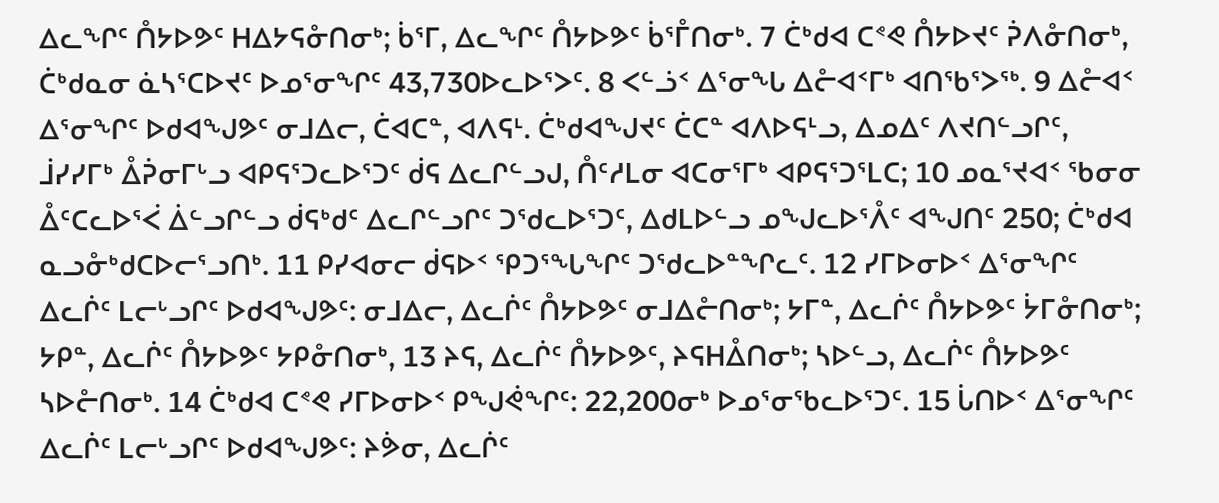ᐃᓚᖏᑦ ᑍᔭᐅᕗᑦ ᕼᐃᔭᕋᓁᑎᓂᒃ; ᑳᕐᒥ, ᐃᓚᖏᑦ ᑍᔭᐅᕗᑦ ᑳᕐᒤᑎᓂᒃ. 7 ᑖᒃᑯᐊ ᑕᕝᕙ ᑍᔭᐅᔪᑦ ᕉᐱᓁᑎᓂᒃ, ᑖᒃᑯᓇᓂ ᓈᓴᕐᑕᐅᔪᑦ ᐅᓄᕐᓂᖏᑦ 43,730ᐅᓚᐅᕐᐳᑦ. 8 ᐸᓪᓘᑉ ᐃᕐᓂᖓ ᐃᓔᐊᑉᒥᒃ ᐊᑎᖃᕐᐳᖅ. 9 ᐃᓔᐊᑉ ᐃᕐᓂᖏᑦ ᐅᑯᐊᖑᕗᑦ ᓂᒧᐃᓕ, ᑖᐊᑕᓐ, ᐊᐱᕋᒻ. ᑖᒃᑯᐊᖑᔪᑦ ᑖᑕᓐ ᐊᐱᐅᕋᒻᓗ, ᐃᓄᐃᑦ ᐱᔪᑎᓪᓗᒋᑦ, ᒨᓯᓯᒥᒃ ᐂᕉᓂᒥᒡᓗ ᐊᑭᕋᕐᑐᓚᐅᕐᑐᑦ ᑰᕋ ᐃᓚᒋᓪᓗᒍ, ᑍᑦᓱᒪᓂ ᐊᑕᓂᕐᒥᒃ ᐊᑭᕋᕐᑐᕐᒪᑕ; 10 ᓄᓇᕐᔪᐊᑉ ᖃᓂᓂ ᐂᑦᑕᓚᐅᕐᐹ ᐄᓪᓗᒋᓪᓗ ᑰᕋᒃᑯᑦ ᐃᓚᒋᓪᓗᒋᑦ ᑐᖁᓚᐅᕐᑐᑦ, ᐃᑯᒪᐅᓪᓗ ᓄᖑᓚᐅᕐᐰᑦ ᐊᖑᑎᑦ 250; ᑖᒃᑯᐊ ᓇᓗᓁᒃᑯᑕᐅᓕᕐᓗᑎᒃ. 11 ᑭᓯᐊᓂᓕ ᑰᕋᐅᑉ ᕿᑐᕐᖓᖏᑦ ᑐᖁᓚᐅᓐᖏᓚᑦ. 12 ᓯᒥᐅᓂᐅᑉ ᐃᕐᓂᖏᑦ ᐃᓚᒌᑦ ᒪᓕᒡᓗᒋᑦ ᐅᑯᐊᖑᕗᑦ: ᓂᒧᐃᓕ, ᐃᓚᒌᑦ ᑍᔭᐅᕗᑦ ᓂᒧᐃᓔᑎᓂᒃ; ᔭᒥᓐ, ᐃᓚᒌᑦ ᑍᔭᐅᕗᑦ ᔮᒥᓁᑎᓂᒃ; ᔭᑭᓐ, ᐃᓚᒌᑦ ᑍᔭᐅᕗᑦ ᔭᑭᓁᑎᓂᒃ, 13 ᔨᕋ, ᐃᓚᒌᑦ ᑍᔭᐅᕗᑦ, ᔨᕋᕼᐂᑎᓂᒃ; ᓴᐅᓪᓗ, ᐃᓚᒌᑦ ᑍᔭᐅᕗᑦ ᓴᐅᓔᑎᓂᒃ. 14 ᑖᒃᑯᐊ ᑕᕝᕙ ᓯᒥᐅᓂᐅᑉ ᑭᖑᕚᖏᑦ: 22,200ᓂᒃ ᐅᓄᕐᓂᖃᓚᐅᕐᑐᑦ. 15 ᒑᑎᐅᑉ ᐃᕐᓂᖏᑦ ᐃᓚᒌᑦ ᒪᓕᒡᓗᒋᑦ ᐅᑯᐊᖑᕗᑦ: ᔨᕘᓂ, ᐃᓚᒌᑦ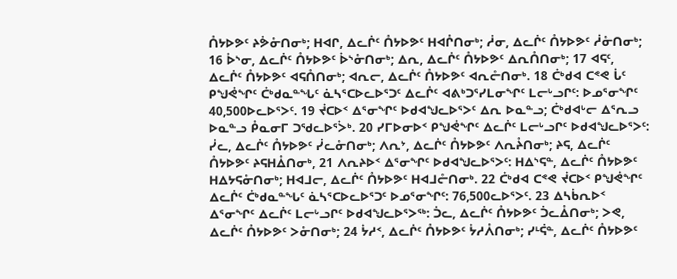ᑍᔭᐅᕗᑦ ᔨᕘᓁᑎᓂᒃ; ᕼᐊᒋ, ᐃᓚᒌᑦ ᑍᔭᐅᕗᑦ ᕼᐊᒊᑎᓂᒃ; ᓲᓂ, ᐃᓚᒌᑦ ᑍᔭᐅᕗᑦ ᓲᓁᑎᓂᒃ; 16 ᐆᔅᓂ, ᐃᓚᒌᑦ ᑍᔭᐅᕗᑦ ᐆᔅᓁᑎᓂᒃ; ᐃᕆ, ᐃᓚᒌᑦ ᑍᔭᐅᕗᑦ ᐃᕆᑍᑎᓂᒃ; 17 ᐊᕋᑦ, ᐃᓚᒌᑦ ᑍᔭᐅᕗᑦ ᐊᕋᑍᑎᓂᒃ; ᐊᕆᓕ, ᐃᓚᒌᑦ ᑍᔭᐅᕗᑦ ᐊᕆᓔᑎᓂᒃ. 18 ᑖᒃᑯᐊ ᑕᕝᕙ ᒑᑦ ᑭᖑᕚᖏᑦ ᑖᒃᑯᓇᓐᖓᑦ ᓈᓴᕐᑕᐅᓚᐅᕐᑐᑦ ᐃᓚᒌᑦ ᐊᕕᒃᑐᕐᓯᒪᓂᖏᑦ ᒪᓕᒡᓗᒋᑦ: ᐅᓄᕐᓂᖏᑦ 40,500ᐅᓚᐅᕐᐳᑦ. 19 ᔫᑕᐅᑉ ᐃᕐᓂᖏᑦ ᐅᑯᐊᖑᓚᐅᕐᐳᑦ ᐃᕆ ᐅᓇᓐᓗ; ᑖᒃᑯᐊᒡᓕ ᐃᕐᕆᓗ ᐅᓇᓐᓗ ᑬᓇᓂᒥ ᑐᖁᓚᐅᕐᐴᒃ. 20 ᓯᒥᐅᓂᐅᑉ ᑭᖑᕚᖏᑦ ᐃᓚᒌᑦ ᒪᓕᒡᓗᒋᑦ ᐅᑯᐊᖑᓚᐅᕐᐳᑦ: ᓰᓚ, ᐃᓚᒌᑦ ᑍᔭᐅᕗᑦ ᓰᓚᓁᑎᓂᒃ; ᐱᕆᔾ, ᐃᓚᒌᑦ ᑍᔭᐅᕗᑦ ᐱᕆᔧᑎᓂᒃ; ᔨᕋ, ᐃᓚᒌᑦ ᑍᔭᐅᕗᑦ ᔨᕋᕼᐂᑎᓂᒃ, 21 ᐱᕆᔨᐅᑉ ᐃᕐᓂᖏᑦ ᐅᑯᐊᖑᓚᐅᕐᐳᑦ: ᕼᐃᔅᕋᓐ, ᐃᓚᒌᑦ ᑍᔭᐅᕗᑦ ᕼᐃᔭᕋᓁᑎᓂᒃ; ᕼᐊᒧᓕ, ᐃᓚᒌᑦ ᑍᔭᐅᕗᑦ ᕼᐊᒧᓔᑎᓂᒃ. 22 ᑖᒃᑯᐊ ᑕᕝᕙ ᔫᑕᐅᑉ ᑭᖑᕚᖏᑦ ᐃᓚᒌᑦ ᑖᒃᑯᓇᓐᖓᑦ ᓈᓴᕐᑕᐅᓚᐅᕐᑐᑦ ᐅᓄᕐᓂᖏᑦ: 76,500ᓚᐅᕐᐳᑦ. 23 ᐃᓴᑳᕆᐅᑉ ᐃᕐᓂᖏᑦ ᐃᓚᒌᑦ ᒪᓕᒡᓗᒋᑦ ᐅᑯᐊᖑᓚᐅᕐᐳᖅ: ᑑᓚ, ᐃᓚᒌᑦ ᑍᔭᐅᕗᑦ ᑑᓚᐂᑎᓂᒃ; ᐳᕙ, ᐃᓚᒌᑦ ᑍᔭᐅᕗᑦ ᐳᓁᑎᓂᒃ; 24 ᔮᓱᑉ, ᐃᓚᒌᑦ ᑍᔭᐅᕗᑦ ᔮᓱᐰᑎᓂᒃ; ᓯᒻᕌᓐ, ᐃᓚᒌᑦ ᑍᔭᐅᕗᑦ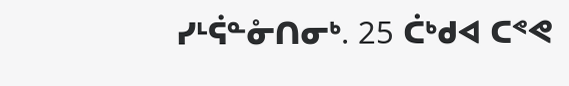ᓯᒻᕌᓐᓁᑎᓂᒃ. 25 ᑖᒃᑯᐊ ᑕᕝᕙ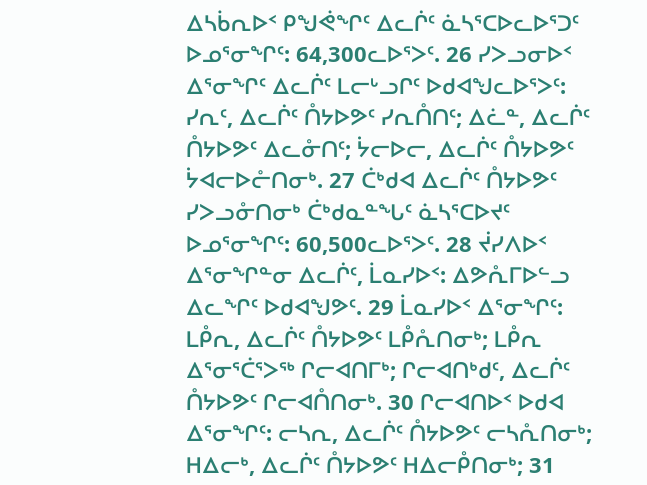ᐃᓴᑳᕆᐅᑉ ᑭᖑᕚᖏᑦ ᐃᓚᒌᑦ ᓈᓴᕐᑕᐅᓚᐅᕐᑐᑦ ᐅᓄᕐᓂᖏᑦ: 64,300ᓚᐅᕐᐳᑦ. 26 ᓯᐳᓗᓂᐅᑉ ᐃᕐᓂᖏᑦ ᐃᓚᒌᑦ ᒪᓕᒡᓗᒋᑦ ᐅᑯᐊᖑᓚᐅᕐᐳᑦ: ᓯᕆᑦ, ᐃᓚᒌᑦ ᑍᔭᐅᕗᑦ ᓯᕆᑍᑎᑦ; ᐃᓛᓐ, ᐃᓚᒌᑦ ᑍᔭᐅᕗᑦ ᐃᓚᓁᑎᑦ; ᔮᓕᐅᓕ, ᐃᓚᒌᑦ ᑍᔭᐅᕗᑦ ᔮᐊᓕᐅᓔᑎᓂᒃ. 27 ᑖᒃᑯᐊ ᐃᓚᒌᑦ ᑍᔭᐅᕗᑦ ᓯᐳᓗᓁᑎᓂᒃ ᑖᒃᑯᓇᓐᖓᑦ ᓈᓴᕐᑕᐅᔪᑦ ᐅᓄᕐᓂᖏᑦ: 60,500ᓚᐅᕐᐳᑦ. 28 ᔫᓯᐱᐅᑉ ᐃᕐᓂᖏᓐᓂ ᐃᓚᒌᑦ, ᒫᓇᓯᐅᑉ: ᐃᕗᕅᒥᐅᓪᓗ ᐃᓚᖏᑦ ᐅᑯᐊᖑᕗᑦ. 29 ᒫᓇᓯᐅᑉ ᐃᕐᓂᖏᑦ: ᒪᑬᕆ, ᐃᓚᒌᑦ ᑍᔭᐅᕗᑦ ᒪᑬᕅᑎᓂᒃ; ᒪᑬᕆ ᐃᕐᓂᕐᑖᕐᐳᖅ ᒋᓕᐊᑎᒥᒃ; ᒋᓕᐊᑎᒃᑯᑦ, ᐃᓚᒌᑦ ᑍᔭᐅᕗᑦ ᒋᓕᐊᑍᑎᓂᒃ. 30 ᒋᓕᐊᑎᐅᑉ ᐅᑯᐊ ᐃᕐᓂᖏᑦ: ᓕᓴᕆ, ᐃᓚᒌᑦ ᑍᔭᐅᕗᑦ ᓕᓴᕅᑎᓂᒃ; ᕼᐃᓕᒃ, ᐃᓚᒌᑦ ᑍᔭᐅᕗᑦ ᕼᐃᓕᑬᑎᓂᒃ; 31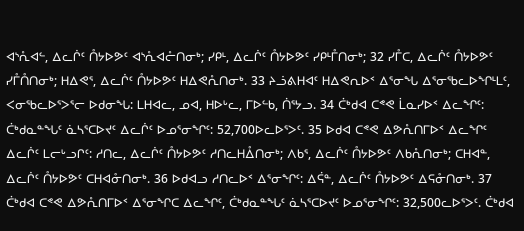ᐊᔅᕅᐊᓪ, ᐃᓚᒌᑦ ᑍᔭᐅᕗᑦ ᐊᔅᕅᐊᓔᑎᓂᒃ; ᓯᑭᒻ, ᐃᓚᒌᑦ ᑍᔭᐅᕗᑦ ᓯᑭᒻᒤᑎᓂᒃ; 32 ᓯᒤᑕ, ᐃᓚᒌᑦ ᑍᔭᐅᕗᑦ ᓯᒤᑍᑎᓂᒃ; ᕼᐃᕙᕐ, ᐃᓚᒌᑦ ᑍᔭᐅᕗᑦ ᕼᐃᕙᕅᑎᓂᒃ. 33 ᔨᓘᕕᕼᐊᑦ ᕼᐃᕙᕆᐅᑉ ᐃᕐᓂᖓ ᐃᕐᓂᖃᓚᐅᖏᒻᒪᑦ, ᐸᓂᖃᓚᐅᕐᐳᕐᓕ ᐅᑯᓂᖓ: ᒪᕼᐊᓚ, ᓄᐊ, ᕼᐅᒡᓚ, ᒥᐅᓪᑲ, ᑏᕐᔭᓗ. 34 ᑖᒃᑯᐊ ᑕᕝᕙ ᒫᓇᓯᐅᑉ ᐃᓚᖏᑦ: ᑖᒃᑯᓇᓐᖓᑦ ᓈᓴᕐᑕᐅᔪᑦ ᐃᓚᒌᑦ ᐅᓄᕐᓂᖏᑦ: 52,700ᐅᓚᐅᕐᐳᑦ. 35 ᐅᑯᐊ ᑕᕝᕙ ᐃᕗᕅᑎᒥᐅᑉ ᐃᓚᖏᑦ ᐃᓚᒌᑦ ᒪᓕᒡᓗᒋᑦ: ᓱᑎᓚ, ᐃᓚᒌᑦ ᑍᔭᐅᕗᑦ ᓱᑎᓚᕼᐂᑎᓂᒃ; ᐱᑲᕐ, ᐃᓚᒌᑦ ᑍᔭᐅᕗᑦ ᐱᑲᕅᑎᓂᒃ; ᑕᕼᐊᓐ, ᐃᓚᒌᑦ ᑍᔭᐅᕗᑦ ᑕᕼᐊᓁᑎᓂᒃ. 36 ᐅᑯᐊᓗ ᓱᑎᓚᐅᑉ ᐃᕐᓂᖏᑦ: ᐃᕌᓐ, ᐃᓚᒌᑦ ᑍᔭᐅᕗᑦ ᐃᕋᓁᑎᓂᒃ. 37 ᑖᒃᑯᐊ ᑕᕝᕙ ᐃᕗᕅᑎᒥᐅᑉ ᐃᕐᓂᖏᑕ ᐃᓚᖏᑦ, ᑖᒃᑯᓇᓐᖓᑦ ᓈᓴᕐᑕᐅᔪᑦ ᐅᓄᕐᓂᖏᑦ: 32,500ᓚᐅᕐᐳᑦ. ᑖᒃᑯᐊ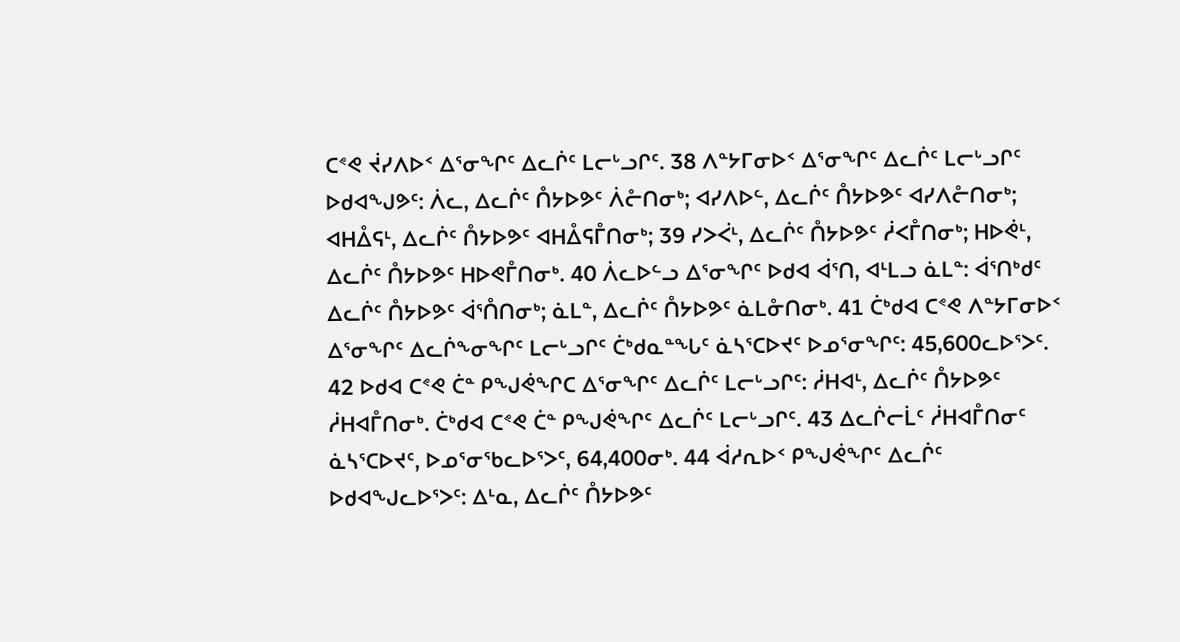ᑕᕝᕙ ᔫᓯᐱᐅᑉ ᐃᕐᓂᖏᑦ ᐃᓚᒌᑦ ᒪᓕᒡᓗᒋᑦ. 38 ᐱᓐᔭᒥᓂᐅᑉ ᐃᕐᓂᖏᑦ ᐃᓚᒌᑦ ᒪᓕᒡᓗᒋᑦ ᐅᑯᐊᖑᕗᑦ: ᐲᓚ, ᐃᓚᒌᑦ ᑍᔭᐅᕗᑦ ᐲᓔᑎᓂᒃ; ᐊᓯᐱᐅᓪ, ᐃᓚᒌᑦ ᑍᔭᐅᕗᑦ ᐊᓯᐱᓔᑎᓂᒃ; ᐊᕼᐂᕋᒻ, ᐃᓚᒌᑦ ᑍᔭᐅᕗᑦ ᐊᕼᐂᕋᒤᑎᓂᒃ; 39 ᓯᐳᐹᒻ, ᐃᓚᒌᑦ ᑍᔭᐅᕗᑦ ᓲᐸᒤᑎᓂᒃ; ᕼᐅᕚᒻ, ᐃᓚᒌᑦ ᑍᔭᐅᕗᑦ ᕼᐅᕙᒤᑎᓂᒃ. 40 ᐲᓚᐅᓪᓗ ᐃᕐᓂᖏᑦ ᐅᑯᐊ ᐋᕐᑎ, ᐊᒻᒪᓗ ᓈᒪᓐ: ᐋᕐᑎᒃᑯᑦ ᐃᓚᒌᑦ ᑍᔭᐅᕗᑦ ᐋᕐᑍᑎᓂᒃ; ᓈᒪᓐ, ᐃᓚᒌᑦ ᑍᔭᐅᕗᑦ ᓈᒪᓁᑎᓂᒃ. 41 ᑖᒃᑯᐊ ᑕᕝᕙ ᐱᓐᔭᒥᓂᐅᑉ ᐃᕐᓂᖏᑦ ᐃᓚᒌᖕᓂᖏᑦ ᒪᓕᒡᓗᒋᑦ ᑖᒃᑯᓇᓐᖓᑦ ᓈᓴᕐᑕᐅᔪᑦ ᐅᓄᕐᓂᖏᑦ: 45,600ᓚᐅᕐᐳᑦ. 42 ᐅᑯᐊ ᑕᕝᕙ ᑖᓐ ᑭᖑᕚᖏᑕ ᐃᕐᓂᖏᑦ ᐃᓚᒌᑦ ᒪᓕᒡᓗᒋᑦ: ᓲᕼᐊᒻ, ᐃᓚᒌᑦ ᑍᔭᐅᕗᑦ ᓲᕼᐊᒤᑎᓂᒃ. ᑖᒃᑯᐊ ᑕᕝᕙ ᑖᓐ ᑭᖑᕚᖏᑦ ᐃᓚᒌᑦ ᒪᓕᒡᓗᒋᑦ. 43 ᐃᓚᒌᓕᒫᑦ ᓲᕼᐊᒤᑎᓂᑦ ᓈᓴᕐᑕᐅᔪᑦ, ᐅᓄᕐᓂᖃᓚᐅᕐᐳᑦ, 64,400ᓂᒃ. 44 ᐋᓱᕆᐅᑉ ᑭᖑᕚᖏᑦ ᐃᓚᒌᑦ ᐅᑯᐊᖑᓚᐅᕐᐳᑦ: ᐃᒻᓇ, ᐃᓚᒌᑦ ᑍᔭᐅᕗᑦ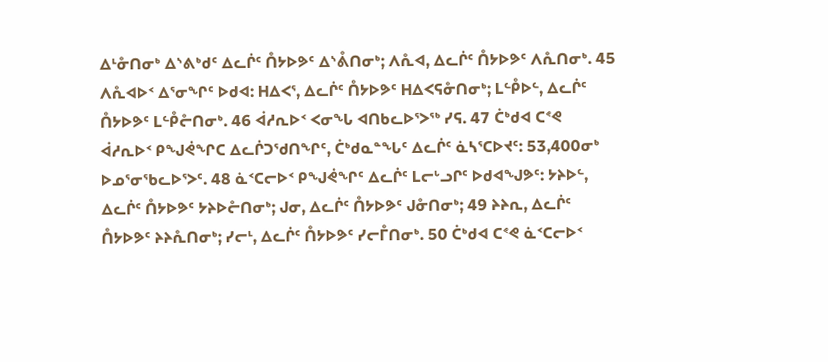ᐃᒻᓁᑎᓂᒃ ᐃᔅᕕᒃᑯᑦ ᐃᓚᒌᑦ ᑍᔭᐅᕗᑦ ᐃᔅᕔᑎᓂᒃ; ᐱᕅᐊ, ᐃᓚᒌᑦ ᑍᔭᐅᕗᑦ ᐱᕅᑎᓂᒃ. 45 ᐱᕅᐊᐅᑉ ᐃᕐᓂᖏᑦ ᐅᑯᐊ: ᕼᐃᐸᕐ, ᐃᓚᒌᑦ ᑍᔭᐅᕗᑦ ᕼᐃᐸᕋᓁᑎᓂᒃ; ᒪᓪᑬᐅᓪ, ᐃᓚᒌᑦ ᑍᔭᐅᕗᑦ ᒪᓪᑬᓔᑎᓂᒃ. 46 ᐋᓱᕆᐅᑉ ᐸᓂᖓ ᐊᑎᑲᓚᐅᕐᐳᖅ ᓯᕋ. 47 ᑖᒃᑯᐊ ᑕᕝᕙ ᐋᓱᕆᐅᑉ ᑭᖑᕚᖏᑕ ᐃᓚᒌᑐᖁᑎᖏᑦ, ᑖᒃᑯᓇᓐᖓᑦ ᐃᓚᒌᑦ ᓈᓴᕐᑕᐅᔪᑦ: 53,400ᓂᒃ ᐅᓄᕐᓂᖃᓚᐅᕐᐳᑦ. 48 ᓈᑉᑕᓕᐅᑉ ᑭᖑᕚᖏᑦ ᐃᓚᒌᑦ ᒪᓕᒡᓗᒋᑦ ᐅᑯᐊᖑᕗᑦ: ᔭᔨᐅᓪ, ᐃᓚᒌᑦ ᑍᔭᐅᕗᑦ ᔭᔨᐅᓔᑎᓂᒃ; ᒍᓂ, ᐃᓚᒌᑦ ᑍᔭᐅᕗᑦ ᒍᓁᑎᓂᒃ; 49 ᔨᔨᕆ, ᐃᓚᒌᑦ ᑍᔭᐅᕗᑦ ᔨᔨᕅᑎᓂᒃ; ᓯᓕᒻ, ᐃᓚᒌᑦ ᑍᔭᐅᕗᑦ ᓯᓕᒤᑎᓂᒃ. 50 ᑖᒃᑯᐊ ᑕᕝᕙ ᓈᑉᑕᓕᐅᑉ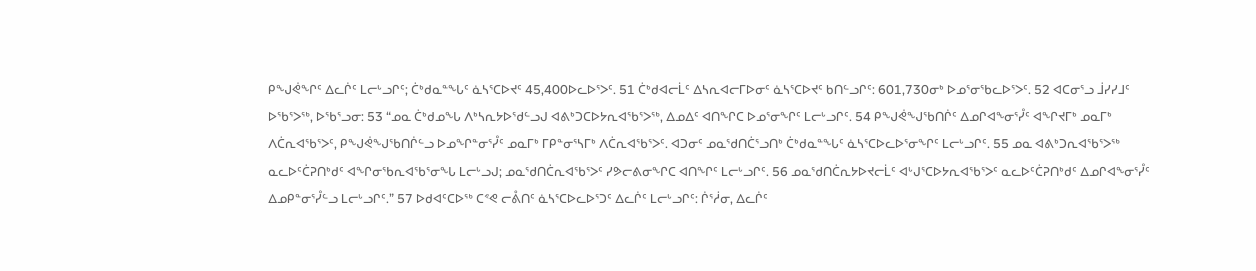ᑭᖑᕚᖏᑦ ᐃᓚᒌᑦ ᒪᓕᒡᓗᒋᑦ; ᑖᒃᑯᓇᓐᖓᑦ ᓈᓴᕐᑕᐅᔪᑦ 45,400ᐅᓚᐅᕐᐳᑦ. 51 ᑖᒃᑯᐊᓕᒫᑦ ᐃᓴᕆᐊᓕᒥᐅᓂᑦ ᓈᓴᕐᑕᐅᔪᑦ ᑲᑎᓪᓗᒋᑦ: 601,730ᓂᒃ ᐅᓄᕐᓂᖃᓚᐅᕐᐳᑦ. 52 ᐊᑕᓂᕐᓗ ᒨᓯᓯᒧᑦ ᐅᖃᕐᐳᖅ, ᐅᖃᕐᓗᓂ: 53 “ᓄᓇ ᑖᒃᑯᓄᖓ ᐱᒃᓴᕆᔭᐅᖁᓪᓗᒍ ᐊᕕᒃᑐᑕᐅᔭᕆᐊᖃᕐᐳᖅ, ᐃᓄᐃᑦ ᐊᑎᖏᑕ ᐅᓄᕐᓂᖏᑦ ᒪᓕᒡᓗᒋᑦ. 54 ᑭᖑᕚᖑᖃᑎᒌᑦ ᐃᓄᒋᐊᖕᓂᕐᓮᑦ ᐊᖏᔪᒥᒃ ᓄᓇᒥᒃ ᐱᑖᕆᐊᖃᕐᐳᑦ, ᑭᖑᕚᖑᖃᑎᒌᓪᓗ ᐅᓄᖏᓐᓂᕐᓮᑦ ᓄᓇᒥᒃ ᒥᑭᓐᓂᕐᓴᒥᒃ ᐱᑖᕆᐊᖃᕐᐳᑦ. ᐊᑐᓂᑦ ᓄᓇᖁᑎᑖᕐᓗᑎᒃ ᑖᒃᑯᓇᓐᖓᑦ ᓈᓴᕐᑕᐅᓚᐅᕐᓂᖏᑦ ᒪᓕᒡᓗᒋᑦ. 55 ᓄᓇ ᐊᕕᒃᑐᕆᐊᖃᕐᐳᖅ ᓇᓚᐅᑦᑖᕈᑎᒃᑯᑦ ᐊᖏᓂᖃᕆᐊᖃᕐᓂᖓ ᒪᓕᒡᓗᒍ; ᓄᓇᖁᑎᑖᕆᐊᖃᕐᐳᑦ ᓯᕗᓕᕕᓂᖏᑕ ᐊᑎᖏᑦ ᒪᓕᒡᓗᒋᑦ. 56 ᓄᓇᖁᑎᑖᕆᔭᐅᔪᓕᒫᑦ ᐊᒡᒍᕐᑕᐅᔭᕆᐊᖃᕐᐳᑦ ᓇᓚᐅᑦᑖᕈᑎᒃᑯᑦ ᐃᓄᒋᐊᖕᓂᕐᓮᑦ ᐃᓄᑭᓐᓂᕐᓮᓪᓗ ᒪᓕᒡᓗᒋᑦ.” 57 ᐅᑯᐊᑦᑕᐅᖅ ᑕᕝᕙ ᓕᕔᑎᑦ ᓈᓴᕐᑕᐅᓚᐅᕐᑐᑦ ᐃᓚᒌᑦ ᒪᓕᒡᓗᒋᑦ: ᒌᕐᓲᓂ, ᐃᓚᒌᑦ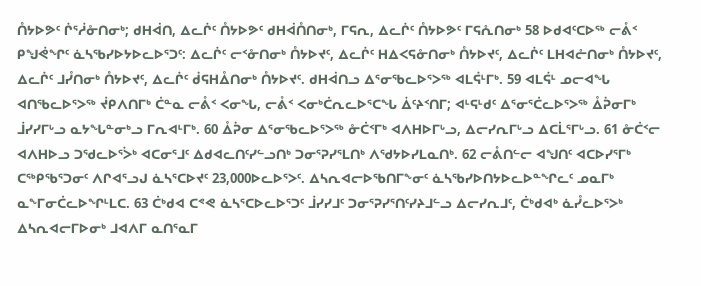ᑍᔭᐅᕗᑦ ᒌᕐᓲᓁᑎᓂᒃ; ᑯᕼᐋᑎ, ᐃᓚᒌᑦ ᑍᔭᐅᕗᑦ ᑯᕼᐋᑍᑎᓂᒃ, ᒥᕋᕆ, ᐃᓚᒌᑦ ᑍᔭᐅᕗᑦ ᒥᕋᕅᑎᓂᒃ 58 ᐅᑯᐊᑦᑕᐅᖅ ᓕᕔᑉ ᑭᖑᕚᖏᑦ ᓈᓴᖃᓯᐅᔭᐅᓚᐅᕐᑐᑦ: ᐃᓚᒌᑦ ᓕᑉᓁᑎᓂᒃ ᑍᔭᐅᔪᑦ, ᐃᓚᒌᑦ ᕼᐃᐸᕋᓁᑎᓂᒃ ᑍᔭᐅᔪᑦ, ᐃᓚᒌᑦ ᒪᕼᐊᓔᑎᓂᒃ ᑍᔭᐅᔪᑦ, ᐃᓚᒌᑦ ᒧᓮᑎᓂᒃ ᑍᔭᐅᔪᑦ, ᐃᓚᒌᑦ ᑰᕋᕼᐂᑎᓂᒃ ᑍᔭᐅᔪᑦ. ᑯᕼᐋᑎᓗ ᐃᕐᓂᖃᓚᐅᕐᐳᖅ ᐊᒪᕌᒻᒥᒃ. 59 ᐊᒪᕌᒻ ᓄᓕᐊᖓ ᐊᑎᖃᓚᐅᕐᐳᖅ ᔫᑭᐱᑎᒥᒃ ᑖᓐᓇ ᓕᕔᑉ ᐸᓂᖓ, ᓕᕔᑉ ᐸᓂᒃᑖᕆᓚᐅᕐᑕᖓ ᐄᑦᔨᑉᑎᒥ; ᐊᒻᕋᒻᑯᑦ ᐃᕐᓂᕐᑖᓚᐅᕐᐳᖅ ᐂᕉᓂᒥᒃ ᒨᓯᓯᒥᒡᓗ ᓇᔭᖓᓐᓂᒃᓗ ᒥᕆᐊᒻᒥᒃ. 60 ᐂᕉᓂ ᐃᕐᓂᖃᓚᐅᕐᐳᖅ ᓁᑖᑉᒥᒃ ᐊᐱᕼᐅᒥᒡᓗ, ᐃᓕᓯᕆᒥᒡᓗ ᐃᑕᒫᕐᒥᒡᓗ. 61 ᓁᑖᑉᓕ ᐊᐱᕼᐅᓗ ᑐᖁᓚᐅᕐᐴᒃ ᐊᑕᓂᕐᒧᑦ ᐃᑯᐊᓚᑎᑦᓯᓪᓗᑎᒃ ᑐᓂᕐᕈᓯᕐᒪᑎᒃ ᐱᖁᔭᐅᓯᒪᓇᑎᒃ. 62 ᓕᕔᑎᓪᓕ ᐊᖑᑎᑦ ᐊᑕᐅᓯᕐᒥᒃ ᑕᖅᑭᖃᕐᑐᓂᑦ ᐱᒋᐊᕐᓗᒍ ᓈᓴᕐᑕᐅᔪᑦ 23,000ᐅᓚᐅᕐᐳᑦ. ᐃᓴᕆᐊᓕᐅᖃᑎᒥᖕᓂᑦ ᓈᓴᖃᓯᐅᑎᔭᐅᓚᐅᓐᖏᓚᑦ ᓄᓇᒥᒃ ᓇᖕᒥᓂᑖᓚᐅᖏᒻᒪᑕ. 63 ᑖᒃᑯᐊ ᑕᕝᕙ ᓈᓴᕐᑕᐅᓚᐅᕐᑐᑦ ᒨᓯᓯᒧᑦ ᑐᓂᕐᕈᓯᕐᑎᑦᓯᔨᒧᓪᓗ ᐃᓕᓯᕆᒧᑦ, ᑖᒃᑯᐊᒃ ᓈᓮᓚᐅᕐᐳᒃ ᐃᓴᕆᐊᓕᒥᐅᓂᒃ ᒧᐊᐱᒥ ᓇᑎᕐᓇᒥ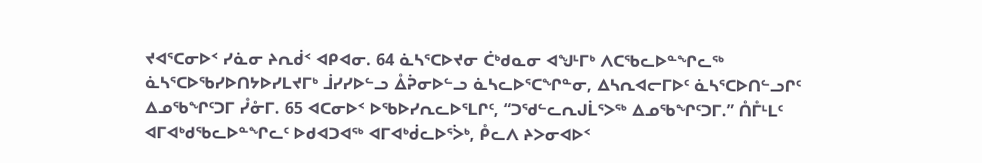ᔪᐊᕐᑕᓂᐅᑉ ᓯᓈᓂ ᔨᕆᑰᑉ ᐊᑭᐊᓂ. 64 ᓈᓴᕐᑕᐅᔪᓂ ᑖᒃᑯᓇᓂ ᐊᖑᒻᒥᒃ ᐱᑕᖃᓚᐅᓐᖏᓚᖅ ᓈᓴᕐᑕᐅᖃᓯᐅᑎᔭᐅᓯᒪᔪᒥᒃ ᒨᓯᓯᐅᓪᓗ ᐂᕉᓂᐅᓪᓗ ᓈᓴᓚᐅᕐᑕᖏᓐᓂ, ᐃᓴᕆᐊᓕᒥᐅᑦ ᓈᓴᕐᑕᐅᑎᓪᓗᒋᑦ ᐃᓄᖃᖏᑦᑐᒥ ᓮᓁᒥ. 65 ᐊᑕᓂᐅᑉ ᐅᖃᐅᓯᕆᓚᐅᕐᒪᒋᑦ, “ᑐᖁᓪᓚᕆᒍᒫᕐᐳᖅ ᐃᓄᖃᖏᑦᑐᒥ.” ᑍᒤᒻᒪᑦ ᐊᒥᐊᒃᑯᖃᓚᐅᓐᖏᓚᑦ ᐅᑯᐊᑐᐊᖅ ᐊᒥᐊᒃᑰᓚᐅᕐᐴᒃ, ᑬᓚᐱ ᔨᐳᓂᐊᐅᑉ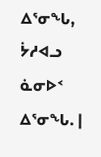ᐃᕐᓂᖓ, ᔮᓱᐊᓗ ᓈᓂᐅᑉ ᐃᕐᓂᖓ. |